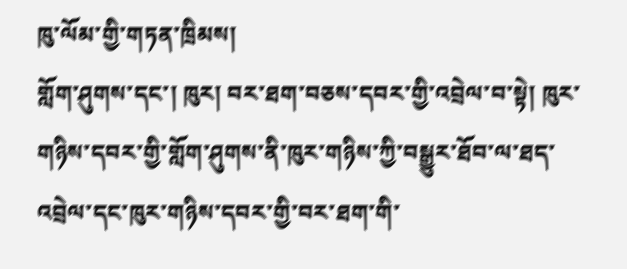ཁུ་ལོམ་གྱི་གཏན་ཁྲིམས།
གློག་ཤུགས་དང་། ཁུར། བར་ཐག་བཅས་དབར་གྱི་འབྲེལ་བ་སྟེ། ཁུར་གཉིས་དབར་གྱི་གློག་ཤུགས་ནི་ཁུར་གཉིས་ཀྱི་བསྒྱུར་ཐོབ་ལ་ཐད་འབྲེལ་དང་ཁུར་གཉིས་དབར་གྱི་བར་ཐག་གི་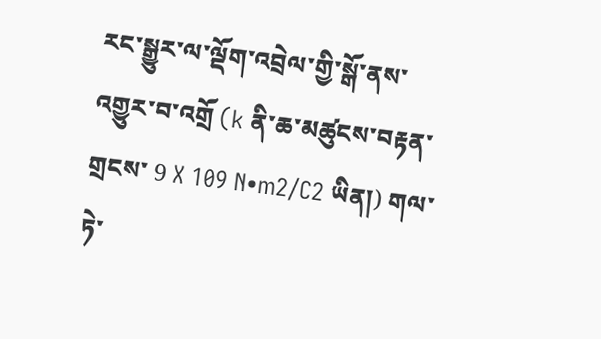རང་སྒྱུར་ལ་ལྡོག་འབྲེལ་གྱི་སྒོ་ནས་འགྱུར་བ་འགྲོ (k ནི་ཆ་མཚུངས་བརྟན་གྲངས་ 9 X 109 N•m2/C2 ཡིན།) གལ་ཏེ་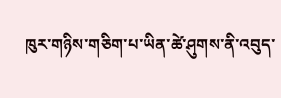ཁུར་གཉིས་གཅིག་པ་ཡིན་ཚེ་ཤུགས་ནི་འབུད་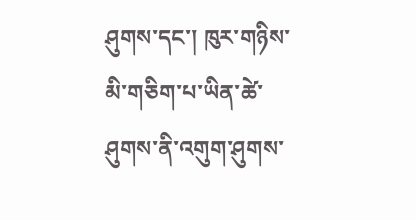ཤུགས་དང་། ཁུར་གཉིས་མི་གཅིག་པ་ཡིན་ཚེ་ཤུགས་ནི་འགུག་ཤུགས་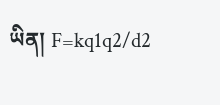ཡིན། F=kq1q2/d2